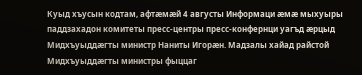Куыд хъусын кодтам, афтæмæй 4 августы Информаци æмæ мыхуыры паддзахадон комитеты пресс-центры пресс-конфернци уагъд æрцыд Мидхъуыддæгты министр Наниты Игорæн. Мадзалы хайад райстой Мидхъуыддæгты министры фыццаг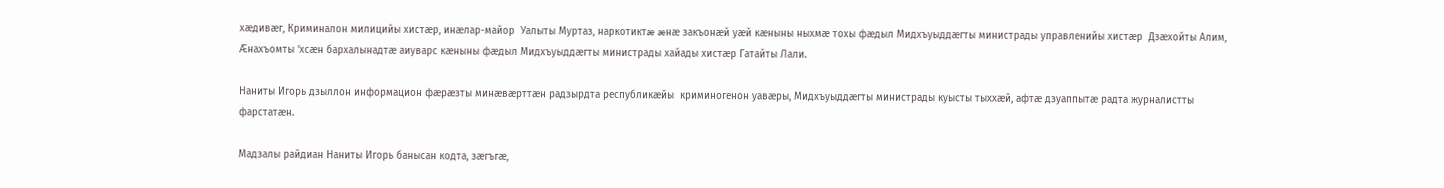хæдивæг, Криминалон милицийы хистæр, инæлар-майор  Уалыты Муртаз, наркотиктæ æнæ закъонæй уæй кæныны ныхмæ тохы фæдыл Мидхъуыддæгты министрады управленийы хистæр  Дзæхойты Алим, Æнахъомты ‘хсæн бархалынадтæ аиуварс кæныны фæдыл Мидхъуыддæгты министрады хайады хистæр Гатайты Лали.

Наниты Игорь дзыллон информацион фæрæзты минæвæрттæн радзырдта республикæйы  криминогенон уавæры, Мидхъуыддæгты министрады куысты тыххæй, афтæ дзуаппытæ радта журналистты фарстатæн.

Мадзалы райдиан Наниты Игорь банысан кодта, зæгъгæ,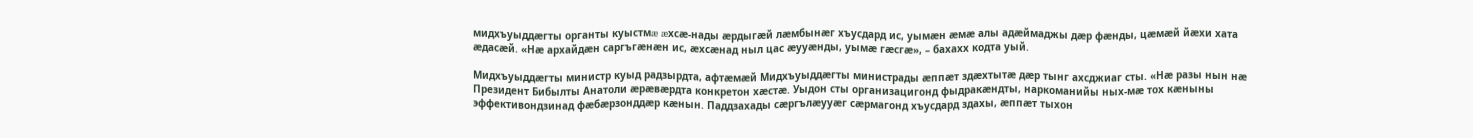мидхъуыддæгты органты куыстмæ æхсæ-нады æрдыгæй лæмбынæг хъусдард ис, уымæн æмæ алы адæймаджы дæр фæнды, цæмæй йæхи хата æдасæй. «Нæ архайдæн саргъгæнæн ис, æхсæнад ныл цас æууæнды, уымæ гæсгæ», – бахахх кодта уый.

Мидхъуыддæгты министр куыд радзырдта, афтæмæй Мидхъуыддæгты министрады æппæт здæхтытæ дæр тынг ахсджиаг сты. «Нæ разы нын нæ Президент Бибылты Анатоли æрæвæрдта конкретон хæстæ. Уыдон сты организацигонд фыдракæндты, наркоманийы ных-мæ тох кæныны эффективондзинад фæбæрзонддæр кæнын. Паддзахады сæргълæууæг сæрмагонд хъусдард здахы, æппæт тыхон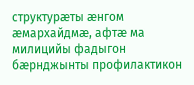структурæты æнгом æмархайдмæ, афтæ ма милицийы фадыгон бæрнджынты профилактикон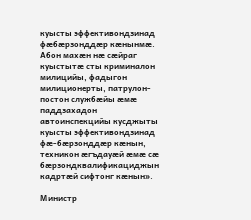куысты эффективондзинад фæбæрзонддæр кæнынмæ. Абон махæн нæ сæйраг куыстытæ сты криминалон милицийы, фадыгон милиционерты, патрулон-постон службæйы æмæ паддзахадон автоинспекцийы кусджыты куысты эффективондзинад фæ-бæрзонддæр кæнын, техникон æгъдауæй æмæ сæ бæрзондквалификациджын кадртæй сифтонг кæнын».

Министр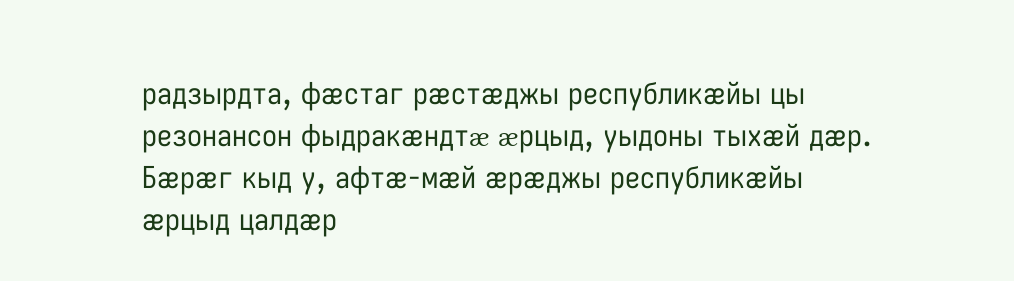радзырдта, фæстаг рæстæджы республикæйы цы резонансон фыдракæндтæ æрцыд, уыдоны тыхæй дæр. Бæрæг кыд у, афтæ-мæй æрæджы республикæйы æрцыд цалдæр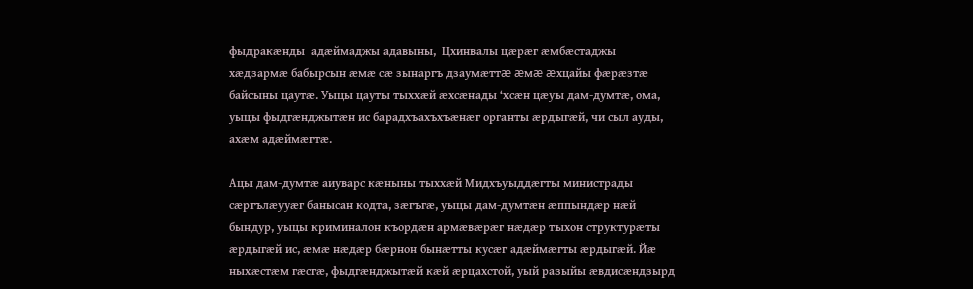фыдракæнды  адæймаджы адавыны,  Цхинвалы цæрæг æмбæстаджы хæдзармæ бабырсын æмæ сæ зынаргъ дзаумæттæ æмæ æхцайы фæрæзтæ байсыны цаутæ. Уыцы цауты тыххæй æхсæнады ‘хсæн цæуы дам-думтæ, ома, уыцы фыдгæнджытæн ис барадхъахъхъæнæг органты æрдыгæй, чи сыл ауды, ахæм адæймæгтæ.

Ацы дам-думтæ аиуварс кæныны тыххæй Мидхъуыддæгты министрады сæргълæууæг банысан кодта, зæгъгæ, уыцы дам-думтæн æппындæр нæй бындур, уыцы криминалон къордæн армæвæрæг нæдæр тыхон структурæты æрдыгæй ис, æмæ нæдæр бæрнон бынæтты кусæг адæймæгты æрдыгæй. Йæ ныхæстæм гæсгæ, фыдгæнджытæй кæй æрцахстой, уый разыйы æвдисæндзырд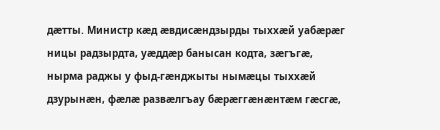дæтты. Министр кæд æвдисæндзырды тыххæй уабæрæг ницы радзырдта, уæддæр банысан кодта, зæгъгæ, нырма раджы у фыд-гæнджыты нымæцы тыххæй дзурынæн, фæлæ развæлгъау бæрæггæнæнтæм гæсгæ,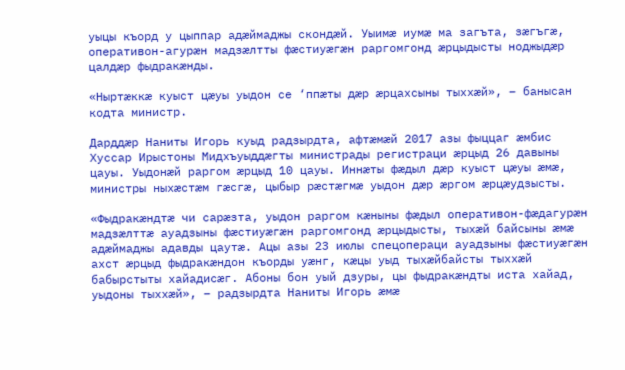уыцы къорд у цыппар адæймаджы скондæй. Уыимæ иумæ ма загъта, зæгъгæ, оперативон-агурæн мадзæлтты фæстиуæгæн раргомгонд æрцыдысты ноджыдæр цалдæр фыдракæнды.

«Ныртæккæ куыст цæуы уыдон се ‘ппæты дæр æрцахсыны тыххæй», – банысан кодта министр.

Дарддæр Наниты Игорь куыд радзырдта, афтæмæй 2017 азы фыццаг æмбис Хуссар Ирыстоны Мидхъуыддæгты министрады регистраци æрцыд 26 давыны цауы. Уыдонæй раргом æрцыд 10 цауы. Иннæты фæдыл дæр куыст цæуы æмæ, министры ныхæстæм гæсгæ, цыбыр рæстæгмæ уыдон дæр æргом æрцæудзысты.

«Фыдракæндтæ чи сарæзта, уыдон раргом кæныны фæдыл оперативон-фæдагурæн мадзæлттæ ауадзыны фæстиуæгæн раргомгонд æрцыдысты, тыхæй байсыны æмæ адæймаджы адавды цаутæ. Ацы азы 23 июлы спецопераци ауадзыны фæстиуæгæн ахст æрцыд фыдракæндон къорды уæнг, кæцы уыд тыхæйбайсты тыххæй бабырстыты хайадисæг. Абоны бон уый дзуры, цы фыдракæндты иста хайад, уыдоны тыххæй», – радзырдта Наниты Игорь æмæ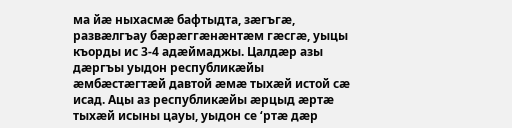ма йæ ныхасмæ бафтыдта, зæгъгæ, развæлгъау бæрæггæнæнтæм гæсгæ, уыцы къорды ис 3-4 адæймаджы. Цалдæр азы дæргъы уыдон республикæйы æмбæстæгтæй давтой æмæ тыхæй истой сæ исад. Ацы аз республикæйы æрцыд æртæ тыхæй исыны цауы, уыдон се ‘ртæ дæр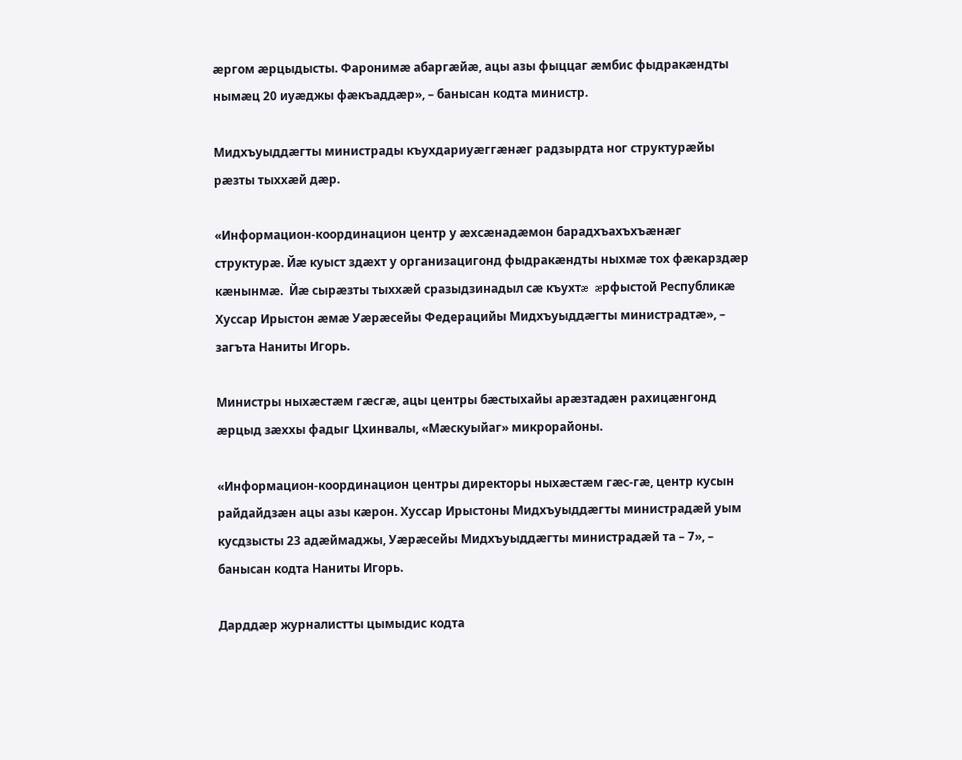æргом æрцыдысты. Фаронимæ абаргæйæ, ацы азы фыццаг æмбис фыдракæндты нымæц 20 иуæджы фæкъаддæр», – банысан кодта министр.

Мидхъуыддæгты министрады къухдариуæггæнæг радзырдта ног структурæйы рæзты тыххæй дæр.

«Информацион-координацион центр у æхсæнадæмон барадхъахъхъæнæг структурæ. Йæ куыст здæхт у организацигонд фыдракæндты ныхмæ тох фæкарздæр кæнынмæ.  Йæ сырæзты тыххæй сразыдзинадыл сæ къухтæ æрфыстой Республикæ Хуссар Ирыстон æмæ Уæрæсейы Федерацийы Мидхъуыддæгты министрадтæ», – загъта Наниты Игорь.

Министры ныхæстæм гæсгæ, ацы центры бæстыхайы арæзтадæн рахицæнгонд æрцыд зæххы фадыг Цхинвалы, «Мæскуыйаг» микрорайоны.

«Информацион-координацион центры директоры ныхæстæм гæс-гæ, центр кусын райдайдзæн ацы азы кæрон. Хуссар Ирыстоны Мидхъуыддæгты министрадæй уым  кусдзысты 23 адæймаджы, Уæрæсейы Мидхъуыддæгты министрадæй та – 7», – банысан кодта Наниты Игорь.

Дарддæр журналистты цымыдис кодта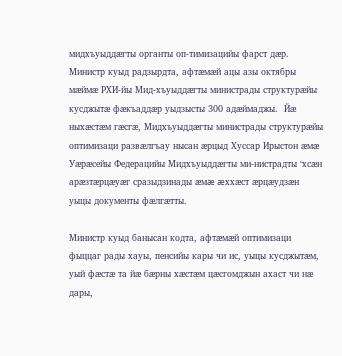мидхъуыддæгты органты оп-тимизацийы фарст дæр. Министр куыд радзырдта, афтæмæй ацы азы октябры мæймæ РХИ-йы Мид-хъуыддæгты министрады структурæйы кусджытæ фæкъаддæр уыдзысты 300 адæймаджы.  Йæ ныхæстæм гæсгæ, Мидхъуыддæгты министрады структурæйы оптимизаци развæлгъау нысан æрцыд Хуссар Ирыстон æмæ Уæрæсейы Федерацийы Мидхъуыддæгты ми-нистрадты ‘хсæн арæзтæрцæуæг сразыдзинады æмæ æххæст æрцæудзæн уыцы документы фæлгæтты.

Министр куыд банысан кодта, афтæмæй оптимизаци фыццаг рады хауы, пенсийы кары чи ис, уыцы кусджытæм, уый фæстæ та йæ бæрны хæстæм цæсгомджын ахаст чи нæ дары,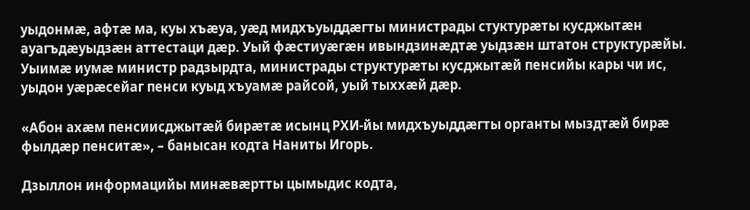уыдонмæ, афтæ ма, куы хъæуа, уæд мидхъуыддæгты министрады стуктурæты кусджытæн ауагъдæуыдзæн аттестаци дæр. Уый фæстиуæгæн ивындзинæдтæ уыдзæн штатон структурæйы.   Уыимæ иумæ министр радзырдта, министрады структурæты кусджытæй пенсийы кары чи ис, уыдон уæрæсейаг пенси куыд хъуамæ райсой, уый тыххæй дæр.

«Абон ахæм пенсиисджытæй бирæтæ исынц РХИ-йы мидхъуыддæгты органты мыздтæй бирæ фылдæр пенситæ», – банысан кодта Наниты Игорь.

Дзыллон информацийы минæвæртты цымыдис кодта,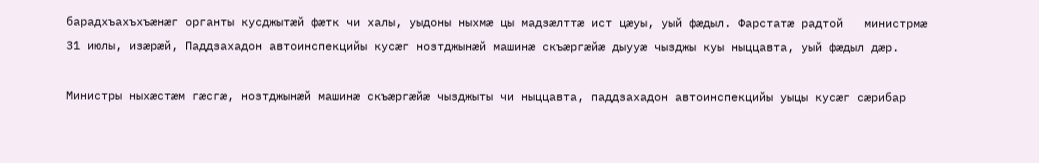барадхъахъхъæнæг органты кусджытæй фæтк чи халы, уыдоны ныхмæ цы мадзæлттæ ист цæуы, уый фæдыл. Фарстатæ радтой   министрмæ 31 июлы, изæрæй, Паддзахадон автоинспекцийы кусæг нозтджынæй машинæ скъæргæйæ дыууæ чызджы куы ныццавта, уый фæдыл дæр.

Министры ныхæстæм гæсгæ, нозтджынæй машинæ скъæргæйæ чызджыты чи ныццавта, паддзахадон автоинспекцийы уыцы кусæг сæрибар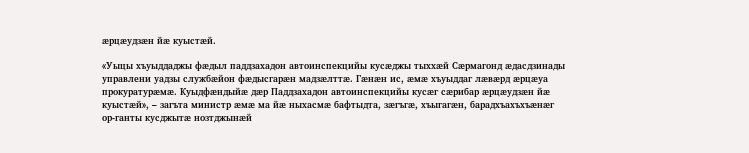æрцæудзæн йæ куыстæй.

«Уыцы хъуыддаджы фæдыл паддзахадон автоинспекцийы кусæджы тыххæй Сæрмагонд æдасдзинады управлени уадзы службæйон фæдысгарæн мадзæлттæ. Гæнæн ис, æмæ хъуыддаг лæвæрд æрцæуа прокуратурæмæ. Куыдфæндыйæ дæр Паддзахадон автоинспекцийы кусæг сæрибар æрцæудзæн йæ куыстæй», – загъта министр æмæ ма йæ ныхасмæ бафтыдта, зæгъгæ, хъыгагæн, барадхъахъхъæнæг ор-ганты кусджытæ нозтджынæй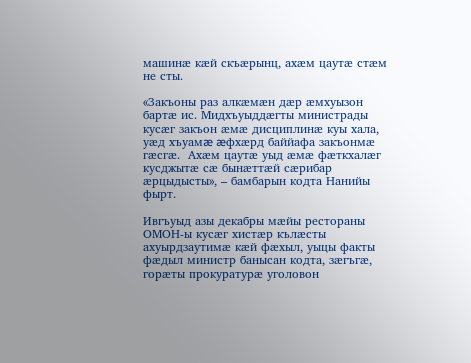машинæ кæй скъæрынц, ахæм цаутæ стæм не сты.

«Закъоны раз алкæмæн дæр æмхуызон бартæ ис. Мидхъуыддæгты министрады кусæг закъон æмæ дисциплинæ куы хала, уæд хъуамæ æфхæрд баййафа закъонмæ гæсгæ.  Ахæм цаутæ уыд æмæ фæткхалæг кусджытæ сæ бынæттæй сæрибар æрцыдысты», – бамбарын кодта Нанийы фырт.

Ивгъуыд азы декабры мæйы рестораны ОМОН-ы кусæг хистæр кълæсты ахуырдзаутимæ кæй фæхыл, уыцы факты фæдыл министр банысан кодта, зæгъгæ, горæты прокуратурæ уголовон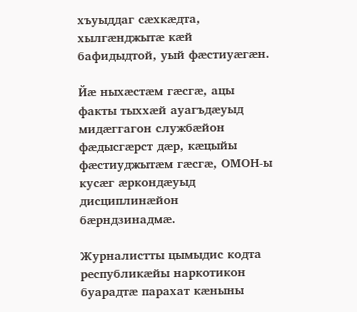хъуыддаг сæхкæдта, хылгæнджытæ кæй бафидыдтой, уый фæстиуæгæн.

Йæ ныхæстæм гæсгæ, ацы факты тыххæй ауагъдæуыд мидæггагон службæйон фæдысгæрст дæр, кæцыйы фæстиуджытæм гæсгæ, ОМОН-ы кусæг æркондæуыд дисциплинæйон бæрндзинадмæ.

Журналистты цымыдис кодта республикæйы наркотикон буарадтæ парахат кæныны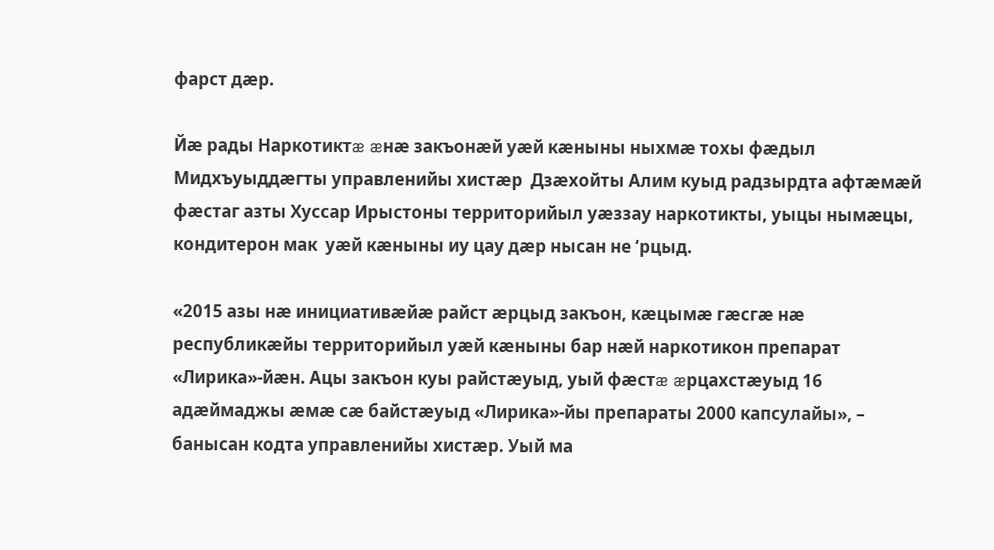фарст дæр.

Йæ рады Наркотиктæ æнæ закъонæй уæй кæныны ныхмæ тохы фæдыл Мидхъуыддæгты управленийы хистæр  Дзæхойты Алим куыд радзырдта афтæмæй фæстаг азты Хуссар Ирыстоны территорийыл уæззау наркотикты, уыцы нымæцы, кондитерон мак  уæй кæныны иу цау дæр нысан не ‘рцыд.

«2015 азы нæ инициативæйæ райст æрцыд закъон, кæцымæ гæсгæ нæ республикæйы территорийыл уæй кæныны бар нæй наркотикон препарат «Лирика»-йæн. Ацы закъон куы райстæуыд, уый фæстæ æрцахстæуыд 16 адæймаджы æмæ сæ байстæуыд «Лирика»-йы препараты 2000 капсулайы», – банысан кодта управленийы хистæр. Уый ма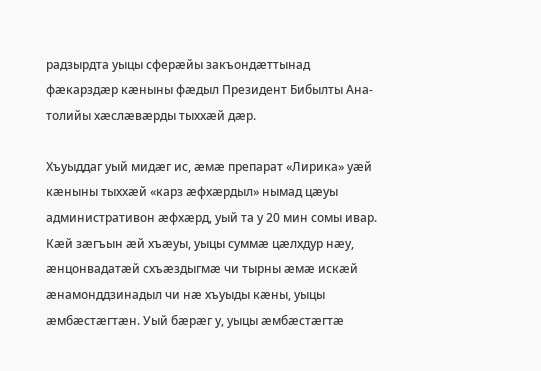радзырдта уыцы сферæйы закъондæттынад фæкарздæр кæныны фæдыл Президент Бибылты Ана-толийы хæслæвæрды тыххæй дæр.

Хъуыддаг уый мидæг ис, æмæ препарат «Лирика» уæй кæныны тыххæй «карз æфхæрдыл» нымад цæуы административон æфхæрд, уый та у 20 мин сомы ивар. Кæй зæгъын æй хъæуы, уыцы суммæ цæлхдур нæу, æнцонвадатæй схъæздыгмæ чи тырны æмæ искæй æнамонддзинадыл чи нæ хъуыды кæны, уыцы æмбæстæгтæн. Уый бæрæг у, уыцы æмбæстæгтæ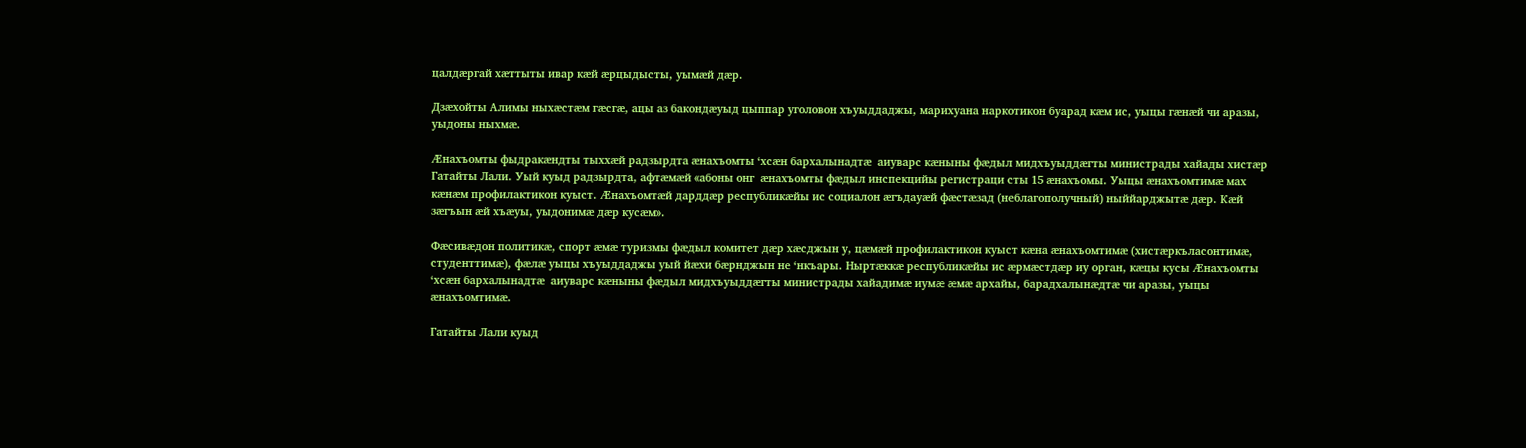цалдæргай хæттыты ивар кæй æрцыдысты, уымæй дæр.

Дзæхойты Алимы ныхæстæм гæсгæ, ацы аз бакондæуыд цыппар уголовон хъуыддаджы, марихуана наркотикон буарад кæм ис, уыцы гæнæй чи аразы, уыдоны ныхмæ.

Æнахъомты фыдракæндты тыххæй радзырдта æнахъомты ‘хсæн бархалынадтæ  аиуварс кæныны фæдыл мидхъуыддæгты министрады хайады хистæр Гатайты Лали. Уый куыд радзырдта, афтæмæй «абоны онг  æнахъомты фæдыл инспекцийы регистраци сты 15 æнахъомы. Уыцы æнахъомтимæ мах кæнæм профилактикон куыст. Æнахъомтæй дарддæр республикæйы ис социалон æгъдауæй фæстæзад (неблагополучный) ныййарджытæ дæр. Кæй зæгъын æй хъæуы, уыдонимæ дæр кусæм».

Фæсивæдон политикæ, спорт æмæ туризмы фæдыл комитет дæр хæсджын у, цæмæй профилактикон куыст кæна æнахъомтимæ (хистæркъласонтимæ, студенттимæ), фæлæ уыцы хъуыддаджы уый йæхи бæрнджын не ‘нкъары. Ныртæккæ республикæйы ис æрмæстдæр иу орган, кæцы кусы Æнахъомты ‘хсæн бархалынадтæ  аиуварс кæныны фæдыл мидхъуыддæгты министрады хайадимæ иумæ æмæ архайы, барадхалынæдтæ чи аразы, уыцы æнахъомтимæ.

Гатайты Лали куыд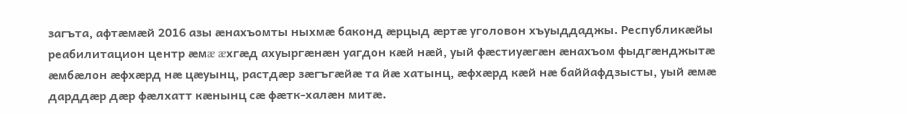загъта, афтæмæй 2016 азы æнахъомты ныхмæ баконд æрцыд æртæ уголовон хъуыддаджы. Республикæйы реабилитацион центр æмæ æхгæд ахуыргæнæн уагдон кæй нæй, уый фæстиуæгæн æнахъом фыдгæнджытæ æмбæлон æфхæрд нæ цæуынц, растдæр зæгъгæйæ та йæ хатынц, æфхæрд кæй нæ баййафдзысты, уый æмæ дарддæр дæр фæлхатт кæнынц сæ фæтк-халæн митæ.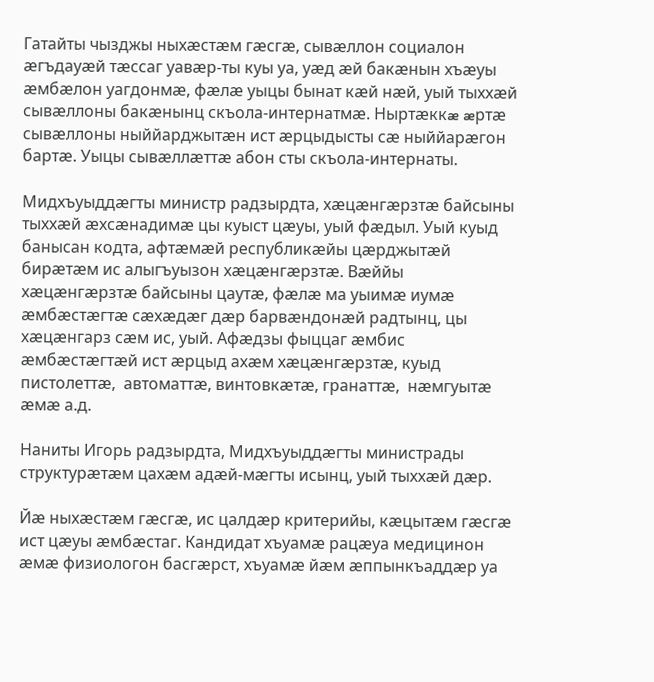Гатайты чызджы ныхæстæм гæсгæ, сывæллон социалон æгъдауæй тæссаг уавæр-ты куы уа, уæд æй бакæнын хъæуы æмбæлон уагдонмæ, фæлæ уыцы бынат кæй нæй, уый тыххæй сывæллоны бакæнынц скъола-интернатмæ. Ныртæккæ æртæ сывæллоны ныййарджытæн ист æрцыдысты сæ ныййарæгон бартæ. Уыцы сывæллæттæ абон сты скъола-интернаты.

Мидхъуыддæгты министр радзырдта, хæцæнгæрзтæ байсыны тыххæй æхсæнадимæ цы куыст цæуы, уый фæдыл. Уый куыд банысан кодта, афтæмæй республикæйы цæрджытæй бирæтæм ис алыгъуызон хæцæнгæрзтæ. Вæййы хæцæнгæрзтæ байсыны цаутæ, фæлæ ма уыимæ иумæ æмбæстæгтæ сæхæдæг дæр барвæндонæй радтынц, цы хæцæнгарз сæм ис, уый. Афæдзы фыццаг æмбис æмбæстæгтæй ист æрцыд ахæм хæцæнгæрзтæ, куыд пистолеттæ,  автоматтæ, винтовкæтæ, гранаттæ,  нæмгуытæ æмæ а.д.

Наниты Игорь радзырдта, Мидхъуыддæгты министрады структурæтæм цахæм адæй-мæгты исынц, уый тыххæй дæр.

Йæ ныхæстæм гæсгæ, ис цалдæр критерийы, кæцытæм гæсгæ ист цæуы æмбæстаг. Кандидат хъуамæ рацæуа медицинон æмæ физиологон басгæрст, хъуамæ йæм æппынкъаддæр уа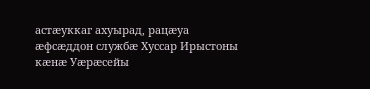астæуккаг ахуырад, рацæуа æфсæддон службæ Хуссар Ирыстоны кæнæ Уæрæсейы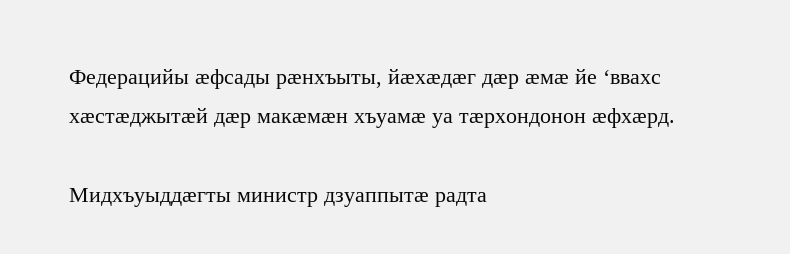Федерацийы æфсады рæнхъыты, йæхæдæг дæр æмæ йе ‘ввахс хæстæджытæй дæр макæмæн хъуамæ уа тæрхондонон æфхæрд.

Мидхъуыддæгты министр дзуаппытæ радта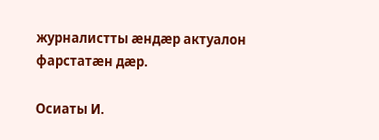журналистты æндæр актуалон фарстатæн дæр.

Осиаты И.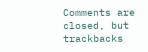Comments are closed, but trackbacks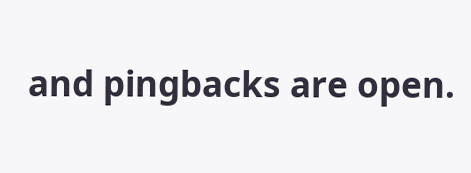and pingbacks are open.